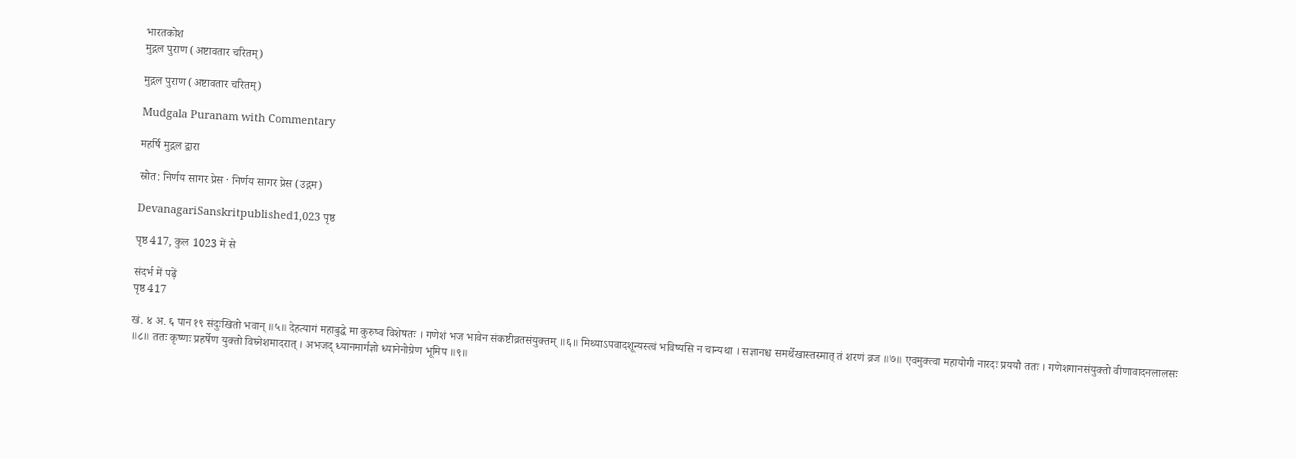भारतकोश
मुद्गल पुराण (अष्टावतार चरितम्)

मुद्गल पुराण (अष्टावतार चरितम्)

Mudgala Puranam with Commentary

महर्षि मुद्गल द्वारा

स्रोत: निर्णय सागर प्रेस · निर्णय सागर प्रेस (उद्गम)

DevanagariSanskritpublished1,023 पृष्ठ

पृष्ठ 417, कुल 1023 में से

संदर्भ में पढ़ें
पृष्ठ 417

खं. ४ अ. ६ पान १९ संदुःखितो भवान् ॥५॥ देहत्यागं महाबुद्धे मा कुरुष्व विशेषतः । गणेशं भज भावेन संकष्टीव्रतसंयुक्तम् ॥६॥ मिथ्याऽपवादशून्यस्त्वं भविष्यसि न चान्यथा । सज्ञानश्च समर्थेखास्तस्मात् तं शरणं व्रज ॥७॥ एवमुक्त्वा महायोगी नारदः प्रययौ ततः । गणेशगानसंयुक्तो वीणावादनलालसः ॥८॥ ततः कृष्णः प्रहर्षेण युक्तो विघ्नेशमादरात् । अभजद् ध्यानमार्गज्ञो ध्यानेनोग्रेण भूमिप ॥९॥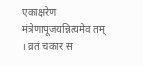एकाक्षरेण मंत्रेणापूजयन्नित्यमेव तम् । व्रतं चकार स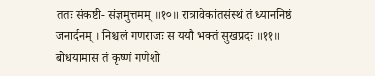ततः संकष्टी- संज्ञमुत्तमम् ॥१०॥ रात्रावेकांतसंस्थं तं ध्याननिष्ठं जनार्दनम् । निश्चलं गणराजः स ययौ भक्तं सुखप्रदः ॥११॥ बोधयामास तं कृष्णं गणेशो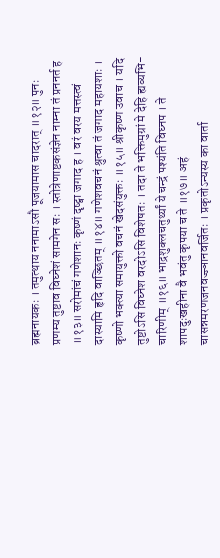ब्रह्मनायकः । तमुत्थाय ननामाऽसौ पूजयामास चादरात् ॥१२॥ पुनः प्रणम्य तुष्टाव विघ्नेशं सामगेन सः । स्तोत्रेणाष्टकसंज्ञेन नाम्ना तं प्रननर्त ह ॥१३॥ सरोमांचं गणेशानः कृष्णं दृष्ट्वा जगाद ह । वरं वरय मत्तस्त्वं दास्यामि हृदि वाञ्छितम् ॥१४॥ गणेशवचनं श्रुत्वा तं जगाद महायशाः । कृष्णो भक्त्या समायुक्तो वचनं खेदसंयुक्तः ॥१५॥ श्रीकृष्ण उवाच । यदि तुष्टोऽसि विघ्नेश वरदोऽसि विशेषतः । तदा ते भक्तिमुग्रां मे देहि ह्यव्यभि- चारिणीम् ॥१६॥ भाद्रशुक्लचतुर्थ्यां ये चन्द्रं पश्यंति विघ्नप । ते शापदुःखहीना वै भवंतु कृपया च ते ॥१७॥ अहं चासन्नमरणजनवज्ज्ञानवर्जितः । प्रकृतोऽन्यस्य का वार्ता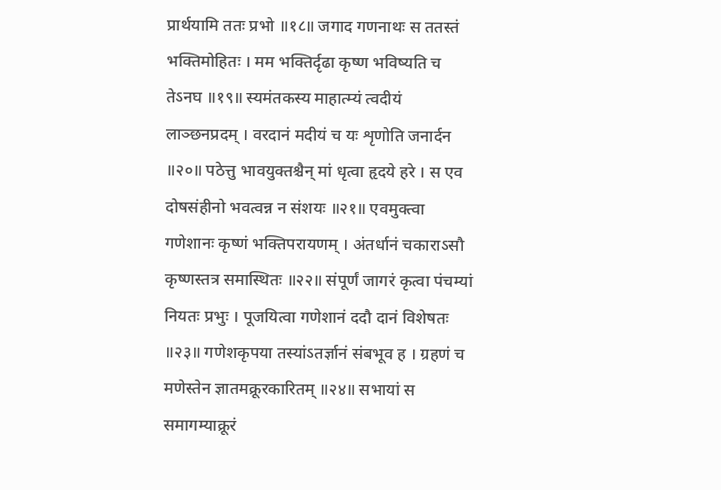प्रार्थयामि ततः प्रभो ॥१८॥ जगाद गणनाथः स ततस्तं भक्तिमोहितः । मम भक्तिर्दृढा कृष्ण भविष्यति च तेऽनघ ॥१९॥ स्यमंतकस्य माहात्म्यं त्वदीयं लाञ्छनप्रदम् । वरदानं मदीयं च यः शृणोति जनार्दन ॥२०॥ पठेत्तु भावयुक्तश्चैन् मां धृत्वा हृदये हरे । स एव दोषसंहीनो भवत्वन्न न संशयः ॥२१॥ एवमुक्त्वा गणेशानः कृष्णं भक्तिपरायणम् । अंतर्धानं चकाराऽसौ कृष्णस्तत्र समास्थितः ॥२२॥ संपूर्णं जागरं कृत्वा पंचम्यां नियतः प्रभुः । पूजयित्वा गणेशानं ददौ दानं विशेषतः ॥२३॥ गणेशकृपया तस्यांऽतर्ज्ञानं संबभूव ह । ग्रहणं च मणेस्तेन ज्ञातमक्रूरकारितम् ॥२४॥ सभायां स समागम्याक्रूरं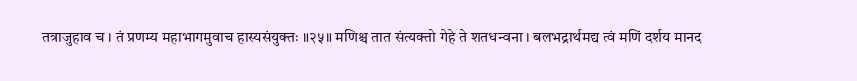तत्राजुहाव च । तं प्रणम्य महाभागमुवाच हास्यसंयुक्तः ॥२५॥ मणिश्च तात संत्यक्तो गेहे ते शतधन्वना । बलभद्रार्थमद्य त्वं मणिं दर्शय मानद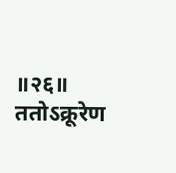॥२६॥ ततोऽक्रूरेण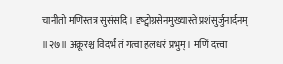चानीतो मणिस्तत्र सुसंसदि । दृष्ट्वोग्रसेनमुख्यास्ते प्रशंसुर्जुनार्दनम् ॥२७॥ अक्रूरश्च विदर्भं तं गत्वा हलधरं प्रभुम् । मणिं दत्त्वा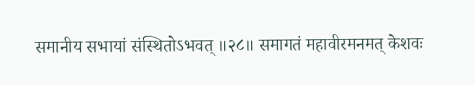समानीय सभायां संस्थितोऽभवत् ॥२८॥ समागतं महावीरमनमत् केशवः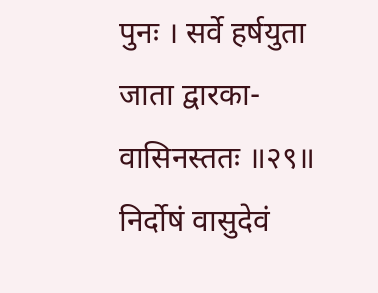पुनः । सर्वे हर्षयुता जाता द्वारका- वासिनस्ततः ॥२९॥ निर्दोषं वासुदेवं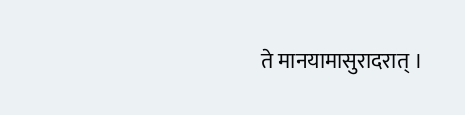ते मानयामासुरादरात् ।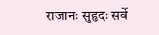राजानः सुहृदः सर्वे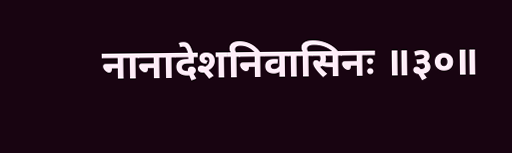नानादेशनिवासिनः ॥३०॥